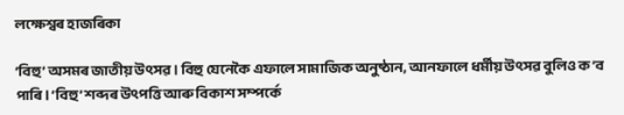লক্ষেশ্বৰ হাজৰিকা

‘বিহু’ অসমৰ জাতীয় উৎসৱ। বিহু যেনেকৈ এফালে সামাজিক অনুষ্ঠান, আনফালে ধৰ্মীয় উৎসৱ বুলিও ক’ব পাৰি। ‘বিহু’ শব্দৰ উৎপত্তি আৰু বিকাশ সম্পৰ্কে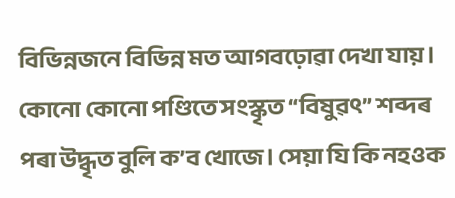বিভিন্নজনে বিভিন্ন মত আগবঢ়োৱা দেখা যায়। কোনো কোনো পণ্ডিতে সংস্কৃত “বিষুৱৎ” শব্দৰ পৰা উদ্ধৃত বুলি ক’ব খোজে। সেয়া যি কি নহওক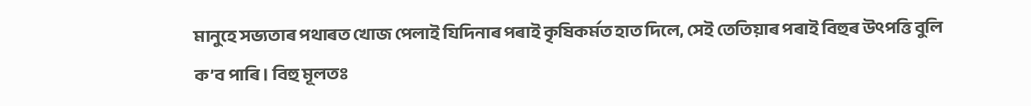মানুহে সভ্যতাৰ পথাৰত খোজ পেলাই যিদিনাৰ পৰাই কৃষিকৰ্মত হাত দিলে, সেই তেতিয়াৰ পৰাই বিহুৰ উৎপত্তি বুলি ক’ব পাৰি। বিহু মূলতঃ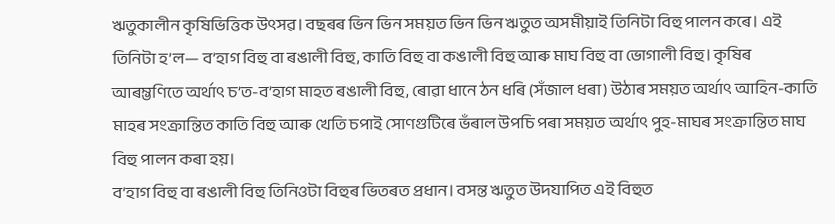ঋতুকালীন কৃষিভিত্তিক উৎসৱ। বছৰৰ ভিন ভিন সময়ত ভিন ভিন ঋতুত অসমীয়াই তিনিটা বিহু পালন কৰে। এই তিনিটা হ’ল— ব’হাগ বিহু বা ৰঙালী বিহু, কাতি বিহু বা কঙালী বিহু আৰু মাঘ বিহু বা ভোগালী বিহু। কৃষিৰ আৰম্ভণিতে অৰ্থাৎ চ’ত-ব’হাগ মাহত ৰঙালী বিহু, ৰোৱা ধানে ঠন ধৰি (সঁজাল ধৰা) উঠাৰ সময়ত অৰ্থাৎ আহিন-কাতি মাহৰ সংক্ৰান্তিত কাতি বিহু আৰু খেতি চপাই সোণগুটিৰে ভঁৰাল উপচি পৰা সময়ত অৰ্থাৎ পুহ-মাঘৰ সংক্ৰান্তিত মাঘ বিহু পালন কৰা হয়।
ব’হাগ বিহু বা ৰঙালী বিহু তিনিওটা বিহুৰ ভিতৰত প্ৰধান। বসন্ত ঋতুত উদযাপিত এই বিহুত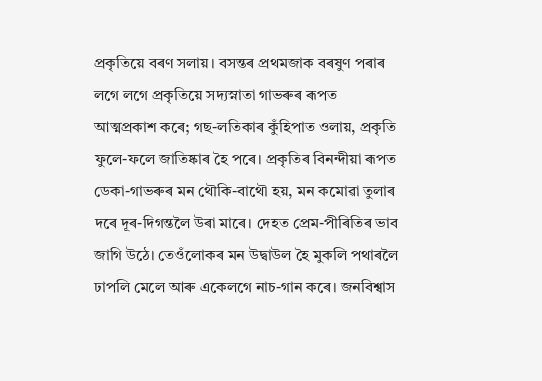প্ৰকৃতিয়ে বৰণ সলায়। বসন্তৰ প্ৰথমজাক বৰষুণ পৰাৰ লগে লগে প্ৰকৃতিয়ে সদ্যস্নাতা গাভৰুৰ ৰূপত আত্মপ্ৰকাশ কৰে; গছ-লতিকাৰ কুঁহিপাত ওলায়, প্ৰকৃতি ফুলে-ফলে জাতিষ্কাৰ হৈ পৰে। প্ৰকৃতিৰ বিনন্দীয়া ৰূপত ডেকা-গাভৰুৰ মন থৌকি-বাথৌ হয়, মন কমোৱা তুলাৰ দৰে দূৰ-দিগন্তলৈ উৰা মাৰে। দেহত প্ৰেম-পীৰিতিৰ ভাব জাগি উঠে। তেওঁলোকৰ মন উদ্বাউল হৈ মুকলি পথাৰলৈ ঢাপলি মেলে আৰু একেলগে নাচ-গান কৰে। জনবিশ্বাস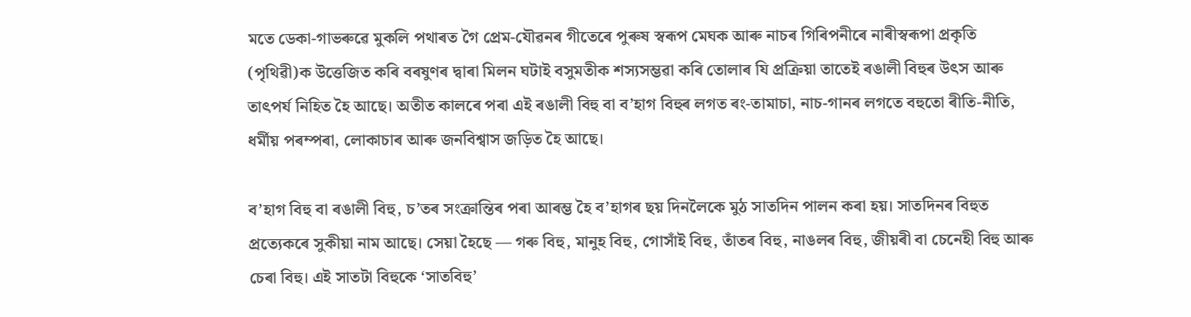মতে ডেকা-গাভৰুৱে মুকলি পথাৰত গৈ প্ৰেম-যৌৱনৰ গীতেৰে পুৰুষ স্বৰূপ মেঘক আৰু নাচৰ গিৰিপনীৰে নাৰীস্বৰূপা প্ৰকৃতি (পৃথিৱী)ক উত্তেজিত কৰি বৰষুণৰ দ্বাৰা মিলন ঘটাই বসুমতীক শস্যসম্ভৱা কৰি তোলাৰ যি প্ৰক্ৰিয়া তাতেই ৰঙালী বিহুৰ উৎস আৰু তাৎপৰ্য নিহিত হৈ আছে। অতীত কালৰে পৰা এই ৰঙালী বিহু বা ব’হাগ বিহুৰ লগত ৰং-তামাচা, নাচ-গানৰ লগতে বহুতো ৰীতি-নীতি, ধৰ্মীয় পৰম্পৰা, লোকাচাৰ আৰু জনবিশ্বাস জড়িত হৈ আছে।

ব’হাগ বিহু বা ৰঙালী বিহু, চ’তৰ সংক্ৰান্তিৰ পৰা আৰম্ভ হৈ ব’হাগৰ ছয় দিনলৈকে মুঠ সাতদিন পালন কৰা হয়। সাতদিনৰ বিহুত প্ৰত্যেকৰে সুকীয়া নাম আছে। সেয়া হৈছে — গৰু বিহু, মানুহ বিহু, গোসাঁই বিহু, তাঁতৰ বিহু, নাঙলৰ বিহু, জীয়ৰী বা চেনেহী বিহু আৰু চেৰা বিহু। এই সাতটা বিহুকে ‘সাতবিহু’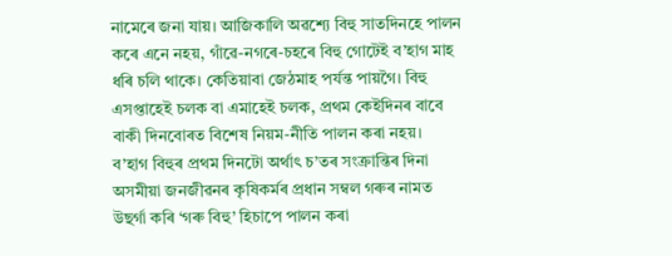নামেৰে জনা যায়। আজিকালি অৱশ্যে বিহু সাতদিনহে পালন কৰে এনে নহয়, গাঁৱে-নগৰে-চহৰে বিহু গোটেই ব’হাগ মাহ ধৰি চলি থাকে। কেতিয়াবা জেঠমাহ পৰ্যন্ত পায়গৈ। বিহু এসপ্তাহেই চলক বা এমাহেই চলক, প্ৰথম কেইদিনৰ বাবে বাকী দিনবোৰত বিশেষ নিয়ম-নীতি পালন কৰা নহয়।
ব’হাগ বিহুৰ প্ৰথম দিনটো অৰ্থাৎ চ’তৰ সংক্ৰান্তিৰ দিনা অসমীয়া জনজীৱনৰ কৃষিকৰ্মৰ প্ৰধান সম্বল গৰুৰ নামত উছৰ্গা কৰি ‘গৰু বিহু’ হিচাপে পালন কৰা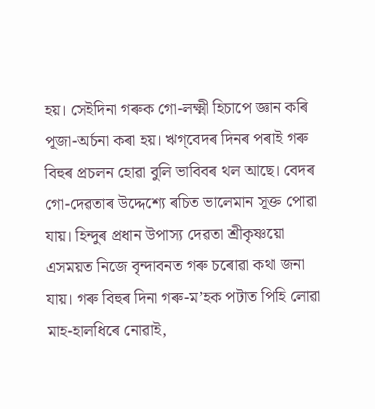হয়। সেইদিনা গৰুক গো-লক্ষ্মী হিচাপে জ্ঞান কৰি পূজা-অৰ্চনা কৰা হয়। ঋগ্‌বেদৰ দিনৰ পৰাই গৰু বিহুৰ প্ৰচলন হোৱা বুলি ভাবিবৰ থল আছে। বেদৰ গো-দেৱতাৰ উদ্দেশ্যে ৰচিত ভালেমান সূক্ত পোৱা যায়। হিন্দুৰ প্ৰধান উপাস্য দেৱতা শ্ৰীকৃষ্ণয়ো এসময়ত নিজে বৃন্দাবনত গৰু চৰোৱা কথা জনা যায়। গৰু বিহুৰ দিনা গৰু-ম’হক পটাত পিহি লোৱা মাহ-হালধিৰে নোৱাই,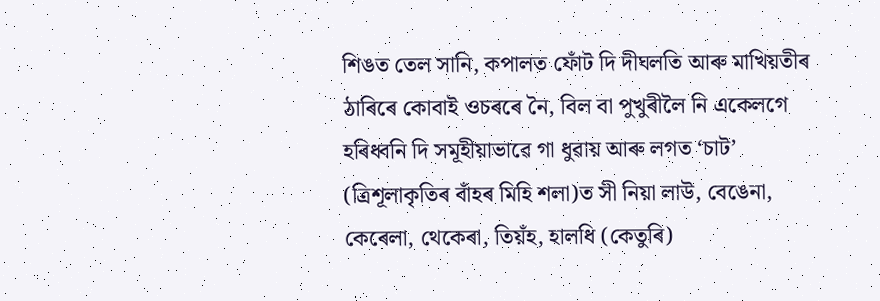শিঙত তেল সানি, কপালত ফোঁট দি দীঘলতি আৰু মাখিয়তীৰ ঠাৰিৰে কোবাই ওচৰৰে নৈ, বিল বা পুখুৰীলৈ নি একেলগে হৰিধ্বনি দি সমূহীয়াভাৱে গা ধুৱায় আৰু লগত ‘চাট’ (ত্ৰিশূলাকৃতিৰ বাঁহৰ মিহি শলা)ত সী নিয়া লাউ, বেঙেনা, কেৰেলা, থেকেৰা, তিয়ঁহ, হালধি (কেতুৰি)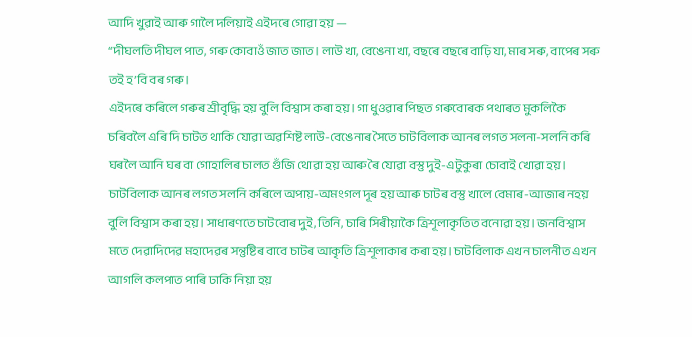আদি খুৱাই আৰু গালৈ দলিয়াই এইদৰে গোৱা হয় —
“দীঘলতি দীঘল পাত, গৰু কোবাওঁ জাত জাত। লাউ খা, বেঙেনা খা, বছৰে বছৰে বাঢ়ি যা, মাৰ সৰু, বাপেৰ সৰু তই হ’বি বৰ গৰু।
এইদৰে কৰিলে গৰুৰ শ্ৰীবৃদ্ধি হয় বুলি বিশ্বাস কৰা হয়। গা ধুওৱাৰ পিছত গৰুবোৰক পথাৰত মুকলিকৈ চৰিবলৈ এৰি দি চাটত থাকি যোৱা অৱশিষ্ট লাউ-বেঙেনাৰ সৈতে চাটবিলাক আনৰ লগত সলনা-সলনি কৰি ঘৰলৈ আনি ঘৰ বা গোহালিৰ চালত গুঁজি থোৱা হয় আৰু ৰৈ যোৱা বস্তু দুই-এটুকুৰা চোবাই খোৱা হয়। চাটবিলাক আনৰ লগত সলনি কৰিলে অপায়-অমংগল দূৰ হয় আৰু চাটৰ বস্তু খালে বেমাৰ-আজাৰ নহয় বুলি বিশ্বাস কৰা হয়। সাধাৰণতে চাটবোৰ দুই, তিনি, চাৰি সিৰীয়াকৈ ত্ৰিশূলাকৃতিত বনোৱা হয়। জনবিশ্বাস মতে দেৱাদিদেৱ মহাদেৱৰ সন্তুষ্টিৰ বাবে চাটৰ আকৃতি ত্ৰিশূলাকাৰ কৰা হয়। চাটবিলাক এখন চালনীত এখন আগলি কলপাত পাৰি ঢাকি নিয়া হয়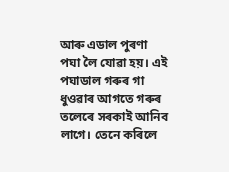আৰু এডাল পুৰণা পঘা লৈ যোৱা হয়। এই পঘাডাল গৰুৰ গা ধুওৱাৰ আগতে গৰুৰ তলেৰে সৰকাই আনিব লাগে। তেনে কৰিলে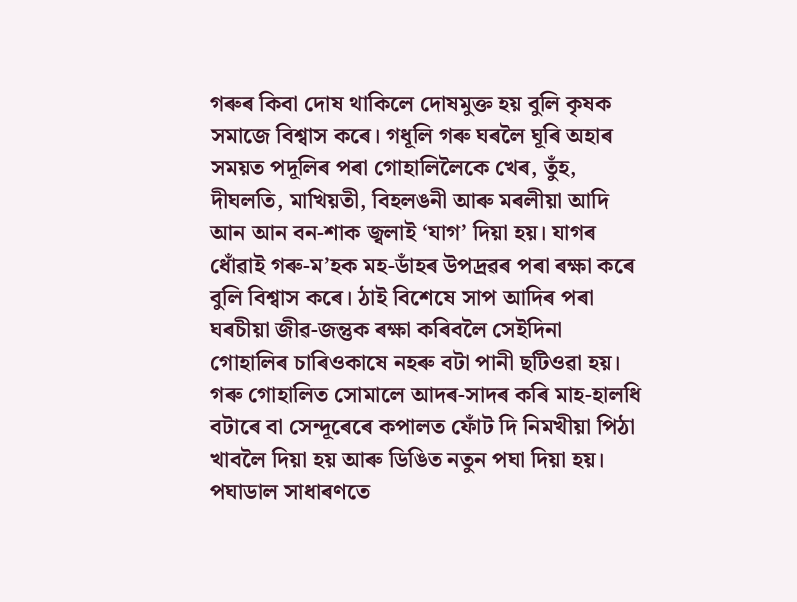গৰুৰ কিবা দোষ থাকিলে দোষমুক্ত হয় বুলি কৃষক সমাজে বিশ্বাস কৰে। গধূলি গৰু ঘৰলৈ ঘূৰি অহাৰ সময়ত পদূলিৰ পৰা গোহালিলৈকে খেৰ, তুঁহ, দীঘলতি, মাখিয়তী, বিহলঙনী আৰু মৰলীয়া আদি আন আন বন-শাক জ্বলাই ‘যাগ’ দিয়া হয়। যাগৰ ধোঁৱাই গৰু-ম’হক মহ-ডাঁহৰ উপদ্ৰৱৰ পৰা ৰক্ষা কৰে বুলি বিশ্বাস কৰে। ঠাই বিশেষে সাপ আদিৰ পৰা ঘৰচীয়া জীৱ-জন্তুক ৰক্ষা কৰিবলৈ সেইদিনা গোহালিৰ চাৰিওকাষে নহৰু বটা পানী ছটিওৱা হয়। গৰু গোহালিত সোমালে আদৰ-সাদৰ কৰি মাহ-হালধি বটাৰে বা সেন্দূৰেৰে কপালত ফোঁট দি নিমখীয়া পিঠা খাবলৈ দিয়া হয় আৰু ডিঙিত নতুন পঘা দিয়া হয়। পঘাডাল সাধাৰণতে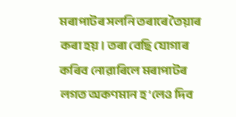মৰাপাটৰ সলনি তৰাৰে তৈয়াৰ কৰা হয়। তৰা বেছি যোগাৰ কৰিব নোৱাৰিলে মৰাপাটৰ লগত অকণমান হ’লেও দিব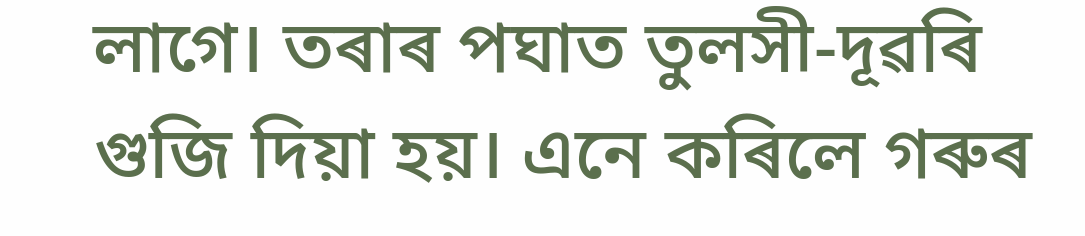লাগে। তৰাৰ পঘাত তুলসী-দূৱৰি গুজি দিয়া হয়। এনে কৰিলে গৰুৰ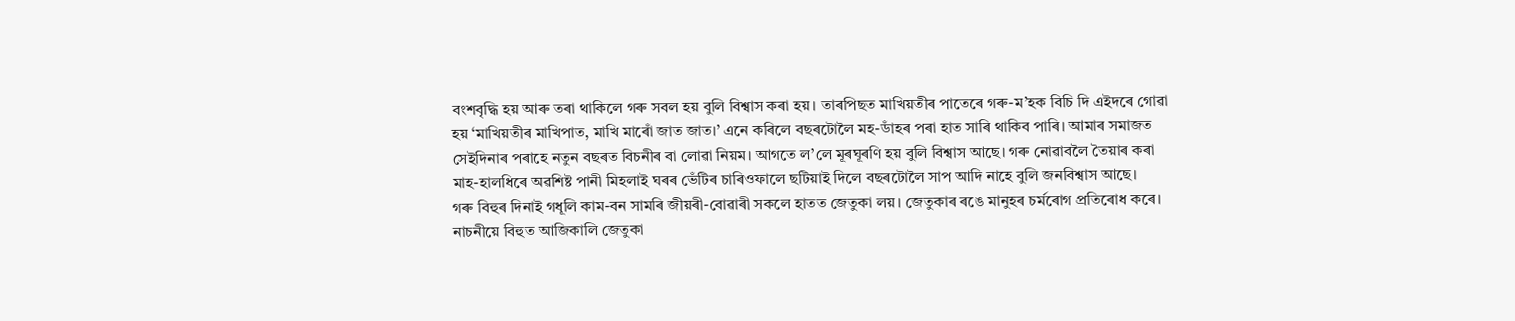বংশবৃদ্ধি হয় আৰু তৰা থাকিলে গৰু সবল হয় বুলি বিশ্বাস কৰা হয়। তাৰপিছত মাখিয়তীৰ পাতেৰে গৰু-ম’হক বিচি দি এইদৰে গোৱা হয় ‘মাখিয়তীৰ মাখিপাত, মাখি মাৰোঁ জাত জাত।’ এনে কৰিলে বছৰটোলৈ মহ-ডাঁহৰ পৰা হাত সাৰি থাকিব পাৰি। আমাৰ সমাজত সেইদিনাৰ পৰাহে নতুন বছৰত বিচনীৰ বা লোৱা নিয়ম। আগতে ল’লে মূৰঘূৰণি হয় বুলি বিশ্বাস আছে। গৰু নোৱাবলৈ তৈয়াৰ কৰা মাহ-হালধিৰে অৱশিষ্ট পানী মিহলাই ঘৰৰ ভেঁটিৰ চাৰিওফালে ছটিয়াই দিলে বছৰটোলৈ সাপ আদি নাহে বুলি জনবিশ্বাস আছে।
গৰু বিহুৰ দিনাই গধূলি কাম-বন সামৰি জীয়ৰী-বোৱাৰী সকলে হাতত জেতুকা লয়। জেতুকাৰ ৰঙে মানুহৰ চৰ্মৰোগ প্ৰতিৰোধ কৰে। নাচনীয়ে বিহুত আজিকালি জেতুকা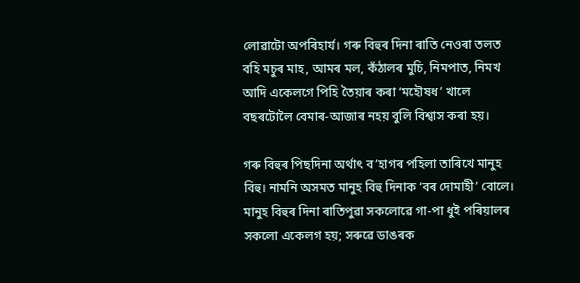লোৱাটো অপৰিহাৰ্য। গৰু বিহুৰ দিনা ৰাতি নেওৰা তলত বহি মচুৰ মাহ, আমৰ মল, কঁঠালৰ মুচি, নিমপাত, নিমখ আদি একেলগে পিহি তৈয়াৰ কৰা ‘মহৌষধ’ খালে বছৰটোলৈ বেমাৰ-আজাৰ নহয় বুলি বিশ্বাস কৰা হয়।

গৰু বিহুৰ পিছদিনা অৰ্থাৎ ব’হাগৰ পহিলা তাৰিখে মানুহ বিহু। নামনি অসমত মানুহ বিহু দিনাক ‘বৰ দোমাহী’ বোলে। মানুহ বিহুৰ দিনা ৰাতিপুৱা সকলোৱে গা-পা ধুই পৰিয়ালৰ সকলো একেলগ হয়; সৰুৱে ডাঙৰক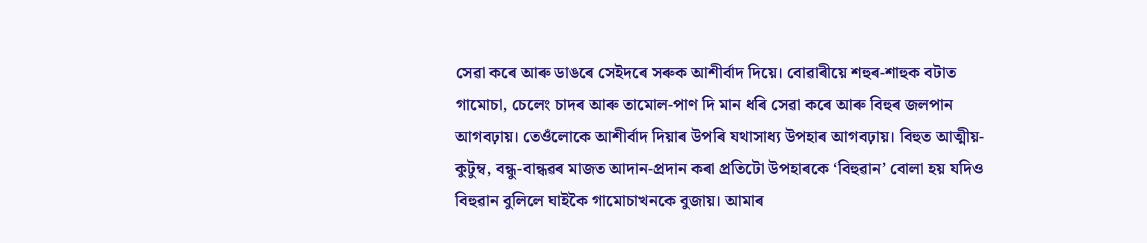সেৱা কৰে আৰু ডাঙৰে সেইদৰে সৰুক আশীৰ্বাদ দিয়ে। বোৱাৰীয়ে শহুৰ-শাহুক বটাত গামোচা, চেলেং চাদৰ আৰু তামোল-পাণ দি মান ধৰি সেৱা কৰে আৰু বিহুৰ জলপান আগবঢ়ায়। তেওঁলোকে আশীৰ্বাদ দিয়াৰ উপৰি যথাসাধ্য উপহাৰ আগবঢ়ায়। বিহুত আত্মীয়-কুটুম্ব, বন্ধু-বান্ধৱৰ মাজত আদান-প্ৰদান কৰা প্ৰতিটো উপহাৰকে ‘বিহুৱান’ বোলা হয় যদিও বিহুৱান বুলিলে ঘাইকৈ গামোচাখনকে বুজায়। আমাৰ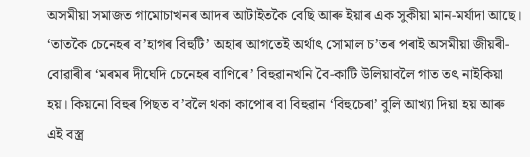অসমীয়া সমাজত গামোচাখনৰ আদৰ আটাইতকৈ বেছি আৰু ইয়াৰ এক সুকীয়া মান-মৰ্যাদা আছে। ‘তাতকৈ চেনেহৰ ব’হাগৰ বিহুটি’ অহাৰ আগতেই অৰ্থাৎ সোমাল চ’তৰ পৰাই অসমীয়া জীয়ৰী-বোৱাৰীৰ ‘মৰমৰ দীঘেদি চেনেহৰ বাণিৰে’ বিহুৱানখনি বৈ-কাটি উলিয়াবলৈ গাত তৎ নাইকিয়া হয়। কিয়নো বিহুৰ পিছত ব’বলৈ থকা কাপোৰ বা বিহুৱান ‘বিহুচেৰা’ বুলি আখ্যা দিয়া হয় আৰু এই বস্ত্ৰ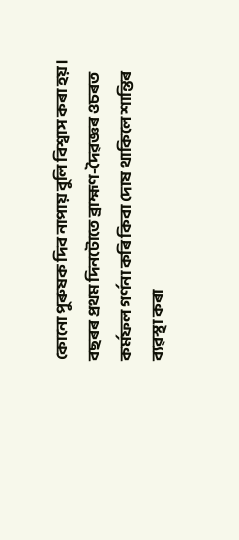কোনো পুৰুষক দিব নাপায় বুলি বিশ্বাস কৰা হয়। বছৰৰ প্ৰথম দিনটোতে ব্ৰাহ্মণ-দৈৱজ্ঞৰ ওচৰত কৰ্মফল গৰ্ণনা কৰি কিবা দোষ থাকিলে শান্তিৰ ব্যৱস্থা কৰা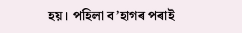হয়। পহিলা ব’হাগৰ পৰাই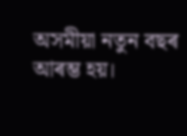অসমীয়া নতুন বছৰ আৰম্ভ হয়।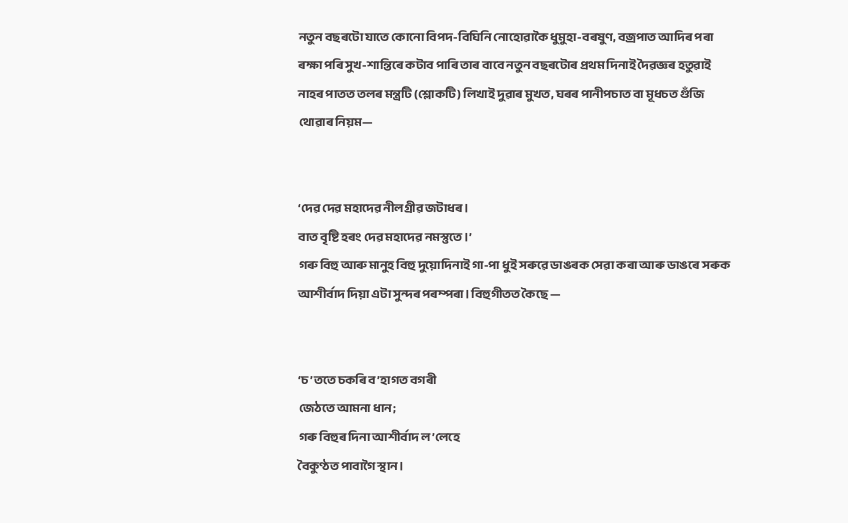নতুন বছৰটো যাতে কোনো বিপদ-বিঘিনি নোহোৱাকৈ ধুমুহা-বৰষুণ, বজ্ৰপাত আদিৰ পৰা ৰক্ষা পৰি সুখ-শান্তিৰে কটাব পাৰি তাৰ বাবে নতুন বছৰটোৰ প্ৰথম দিনাই দৈৱজ্ঞৰ হতুৱাই নাহৰ পাতত তলৰ মন্ত্ৰটি (শ্লোকটি) লিখাই দুৱাৰ মুখত, ঘৰৰ পানীপচাত বা মূধচত গুঁজি থোৱাৰ নিয়ম—


‘দেৱ দেৱ মহাদেৱ নীলগ্ৰীৱ জটাধৰ।
বাত বৃষ্টি হৰং দেৱ মহাদেৱ নমস্তুতে।’
গৰু বিহু আৰু মানুহ বিহু দুয়োদিনাই গা-পা ধুই সৰুৱে ডাঙৰক সেৱা কৰা আৰু ডাঙৰে সৰুক আশীৰ্বাদ দিয়া এটা সুন্দৰ পৰম্পৰা। বিহুগীতত কৈছে —


‘চ’ততে চকৰি ব’হাগত বগৰী
জেঠতে আমনা ধান;
গৰু বিহুৰ দিনা আশীৰ্বাদ ল’লেহে
বৈকুণ্ঠত পাবাগৈ স্থান।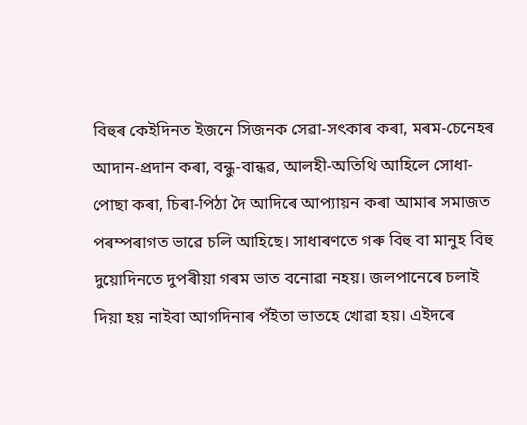বিহুৰ কেইদিনত ইজনে সিজনক সেৱা-সৎকাৰ কৰা, মৰম-চেনেহৰ আদান-প্ৰদান কৰা, বন্ধু-বান্ধৱ, আলহী-অতিথি আহিলে সোধা-পোছা কৰা, চিৰা-পিঠা দৈ আদিৰে আপ্যায়ন কৰা আমাৰ সমাজত পৰম্পৰাগত ভাৱে চলি আহিছে। সাধাৰণতে গৰু বিহু বা মানুহ বিহু দুয়োদিনতে দুপৰীয়া গৰম ভাত বনোৱা নহয়। জলপানেৰে চলাই দিয়া হয় নাইবা আগদিনাৰ পঁইতা ভাতহে খোৱা হয়। এইদৰে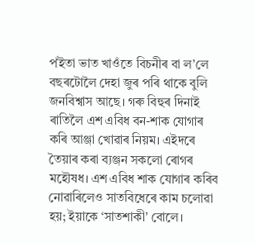পঁইতা ভাত খাওঁতে বিচনীৰ বা ল’লে বছৰটোলৈ দেহা জুৰ পৰি থাকে বুলি জনবিশ্বাস আছে। গৰু বিহুৰ দিনাই ৰাতিলৈ এশ এবিধ বন-শাক যোগাৰ কৰি আঞ্জা খোৱাৰ নিয়ম। এইদৰে তৈয়াৰ কৰা ব্যঞ্জন সকলো ৰোগৰ মহৌষধ। এশ এবিধ শাক যোগাৰ কৰিব নোৱাৰিলেও সাতবিধেৰে কাম চলোৱা হয়; ইয়াকে ‘সাতশাকী’ বোলে।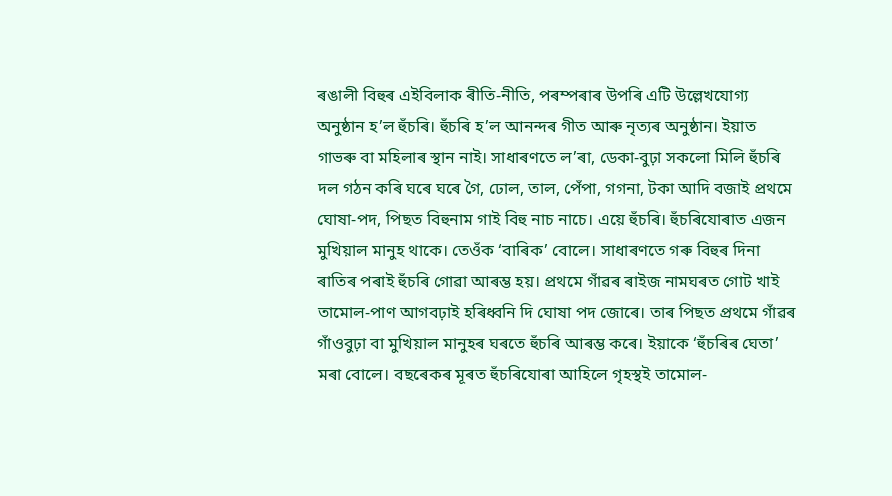ৰঙালী বিহুৰ এইবিলাক ৰীতি-নীতি, পৰম্পৰাৰ উপৰি এটি উল্লেখযোগ্য অনুষ্ঠান হ’ল হুঁচৰি। হুঁচৰি হ’ল আনন্দৰ গীত আৰু নৃত্যৰ অনুষ্ঠান। ইয়াত গাভৰু বা মহিলাৰ স্থান নাই। সাধাৰণতে ল’ৰা, ডেকা-বুঢ়া সকলো মিলি হুঁচৰি দল গঠন কৰি ঘৰে ঘৰে গৈ, ঢোল, তাল, পেঁপা, গগনা, টকা আদি বজাই প্ৰথমে ঘোষা-পদ, পিছত বিহুনাম গাই বিহু নাচ নাচে। এয়ে হুঁচৰি। হুঁচৰিযোৰাত এজন মুখিয়াল মানুহ থাকে। তেওঁক ‘বাৰিক’ বোলে। সাধাৰণতে গৰু বিহুৰ দিনা ৰাতিৰ পৰাই হুঁচৰি গোৱা আৰম্ভ হয়। প্ৰথমে গাঁৱৰ ৰাইজ নামঘৰত গোট খাই তামোল-পাণ আগবঢ়াই হৰিধ্বনি দি ঘোষা পদ জোৰে। তাৰ পিছত প্ৰথমে গাঁৱৰ গাঁওবুঢ়া বা মুখিয়াল মানুহৰ ঘৰতে হুঁচৰি আৰম্ভ কৰে। ইয়াকে ‘হুঁচৰিৰ ঘেতা’ মৰা বোলে। বছৰেকৰ মূৰত হুঁচৰিযোৰা আহিলে গৃহস্থই তামোল-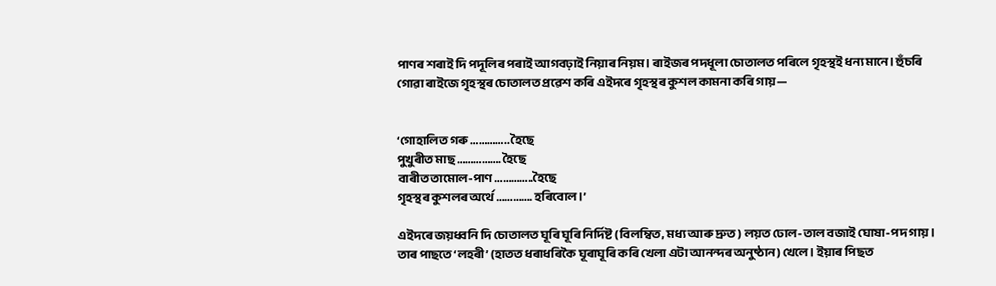পাণৰ শৰাই দি পদূলিৰ পৰাই আগবঢ়াই নিয়াৰ নিয়ম। ৰাইজৰ পদধূলা চোতালত পৰিলে গৃহস্থই ধন্য মানে। হুঁচৰি গোৱা ৰাইজে গৃহস্থৰ চোতালত প্ৰৱেশ কৰি এইদৰে গৃহস্থৰ কুশল কামনা কৰি গায়—


‘গোহালিত গৰু ………….. হৈছে
পুখুৰীত মাছ ……………. হৈছে
বাৰীত তামোল-পাণ …………..হৈছে
গৃহস্থৰ কুশলৰ অৰ্থে …………. হৰিবোল।’

এইদৰে জয়ধ্বনি দি চোতালত ঘূৰি ঘূৰি নিৰ্দিষ্ট (বিলম্বিত, মধ্য আৰু দ্ৰুত) লয়ত ঢোল-তাল বজাই ঘোষা-পদ গায়। তাৰ পাছতে ‘লহৰী’ (হাতত ধৰাধৰিকৈ ঘূৰাঘূৰি কৰি খেলা এটা আনন্দৰ অনুষ্ঠান) খেলে। ইয়াৰ পিছত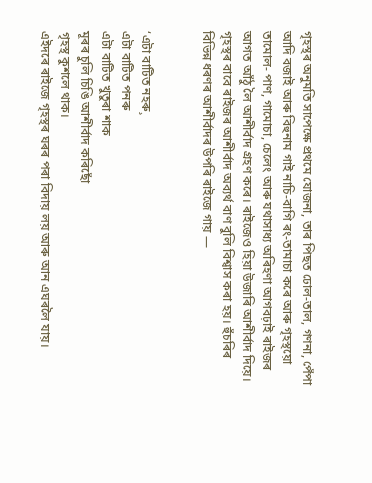গৃহস্থৰ অনুমতি সাপেক্ষে প্ৰথমে যোজনা, তাৰ পিছত ঢোল-তাল, গণনা, পেঁপা আদি বজাই আৰু বিহুনাম গাই নাচি-বাগি ৰং-তামাচা কৰে আৰু গৃহস্থয়ো তামোল- পাণ, গামোচা, চেলেং আৰু যথাসাধ্য অৰিহণা আগবঢ়াই ৰাইজৰ আগত আঁঠু লৈ আশীৰ্বাদ গ্ৰহণ কৰে। ৰাইজেও হিয়া উজাৰি আশীৰ্বাদ দিয়ে। গৃহস্থৰ বাবে ৰাইজৰ আশীৰ্বাদ অব্যৰ্থ বাণ বুলি বিশ্বাস কৰা হয়। হুঁচৰিৰ বিভিন্ন ধৰণৰ আশীৰ্বাদৰ উপৰি ৰাইজে গায় —


‘এটা বাটিত নহৰু¸
এটা বাটিত পনৰু
এটা বাটিত খুতুৰা শাক
মূৰৰ চুলি চিঙি আশীৰ্বাদ কৰিছোঁ
গৃহস্থ কুশলে থাক।
এইদৰে ৰাইজে গৃহস্থৰ ঘৰৰ পৰা বিদায় লয় আৰু আন এঘৰলৈ যায়।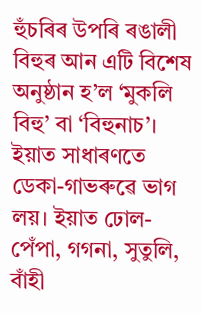হুঁচৰিৰ উপৰি ৰঙালী বিহুৰ আন এটি বিশেষ অনুষ্ঠান হ’ল ‘মুকলি বিহু’ বা ‘বিহুনাচ’। ইয়াত সাধাৰণতে ডেকা-গাভৰুৱে ভাগ লয়। ইয়াত ঢোল-পেঁপা, গগনা, সুতুলি, বাঁহী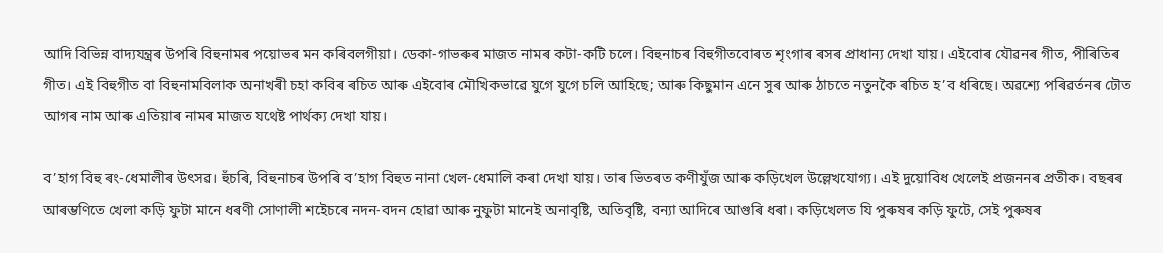আদি বিভিন্ন বাদ্যযন্ত্ৰৰ উপৰি বিহুনামৰ পয়োভৰ মন কৰিবলগীয়া। ডেকা-গাভৰুৰ মাজত নামৰ কটা-কটি চলে। বিহুনাচৰ বিহুগীতবোৰত শৃংগাৰ ৰসৰ প্ৰাধান্য দেখা যায়। এইবোৰ যৌৱনৰ গীত, পীৰিতিৰ গীত। এই বিহুগীত বা বিহুনামবিলাক অনাখৰী চহা কবিৰ ৰচিত আৰু এইবোৰ মৌখিকভাৱে যুগে যুগে চলি আহিছে; আৰু কিছুমান এনে সুৰ আৰু ঠাচতে নতুনকৈ ৰচিত হ’ব ধৰিছে। অৱশ্যে পৰিৱৰ্তনৰ ঢৌত আগৰ নাম আৰু এতিয়াৰ নামৰ মাজত যথেষ্ট পাৰ্থক্য দেখা যায়।

ব’হাগ বিহু ৰং-ধেমালীৰ উৎসৱ। হুঁচৰি, বিহুনাচৰ উপৰি ব’হাগ বিহুত নানা খেল-ধেমালি কৰা দেখা যায়। তাৰ ভিতৰত কণীযুঁজ আৰু কড়িখেল উল্লেখযোগ্য। এই দুয়োবিধ খেলেই প্ৰজননৰ প্ৰতীক। বছৰৰ আৰম্ভণিতে খেলা কড়ি ফুটা মানে ধৰণী সোণালী শইেচৰে নদন-বদন হোৱা আৰু নুফুটা মানেই অনাবৃষ্টি, অতিবৃষ্টি, বন্যা আদিৰে আগুৰি ধৰা। কড়িখেলত যি পুৰুষৰ কড়ি ফুটে, সেই পুৰুষৰ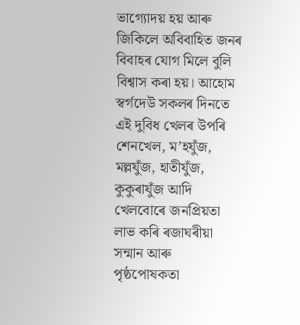ভাগ্যোদয় হয় আৰু জিকিলে অবিবাহিত জনৰ বিবাহৰ যোগ মিলে বুলি বিশ্বাস কৰা হয়। আহোম স্বৰ্গদেউ সকলৰ দিনতে এই দুবিধ খেলৰ উপৰি শেনখেল, ম’হযুঁজ, মল্লযুঁজ, হাতীযুঁজ, কুকুৰাযুঁজ আদি খেলবোৰে জনপ্ৰিয়তা লাভ কৰি ৰজাঘৰীয়া সন্মান আৰু পৃষ্ঠপোষকতা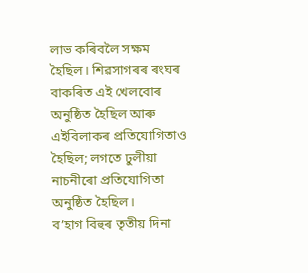লাভ কৰিবলৈ সক্ষম হৈছিল। শিৱসাগৰৰ ৰংঘৰ বাকৰিত এই খেলবোৰ অনুষ্ঠিত হৈছিল আৰু এইবিলাকৰ প্ৰতিযোগিতাও হৈছিল; লগতে ঢুলীয়া নাচনীৰো প্ৰতিযোগিতা অনুষ্ঠিত হৈছিল।
ব’হাগ বিহুৰ তৃতীয় দিনা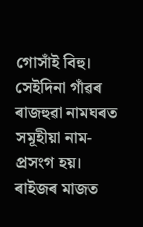গোসাঁই বিহু। সেইদিনা গাঁৱৰ ৰাজহুৱা নামঘৰত সমূহীয়া নাম-প্ৰসংগ হয়। ৰাইজৰ মাজত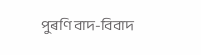পুৰণি বাদ-বিবাদ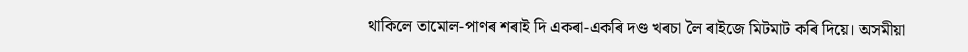থাকিলে তামোল-পাণৰ শৰাই দি একৰা-একৰি দণ্ড খৰচা লৈ ৰাইজে মিটমাট কৰি দিয়ে। অসমীয়া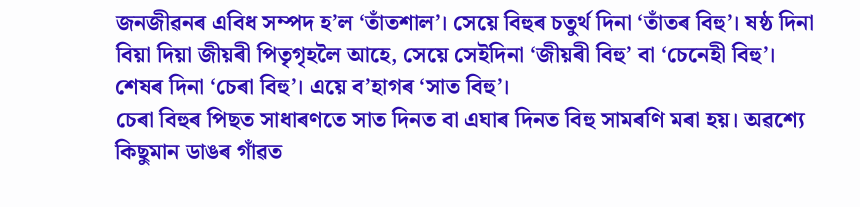জনজীৱনৰ এবিধ সম্পদ হ’ল ‘তাঁতশাল’। সেয়ে বিহুৰ চতুৰ্থ দিনা ‘তাঁতৰ বিহু’। ষষ্ঠ দিনা বিয়া দিয়া জীয়ৰী পিতৃগৃহলৈ আহে, সেয়ে সেইদিনা ‘জীয়ৰী বিহু’ বা ‘চেনেহী বিহু’। শেষৰ দিনা ‘চেৰা বিহু’। এয়ে ব’হাগৰ ‘সাত বিহু’।
চেৰা বিহুৰ পিছত সাধাৰণতে সাত দিনত বা এঘাৰ দিনত বিহু সামৰণি মৰা হয়। অৱশ্যে কিছুমান ডাঙৰ গাঁৱত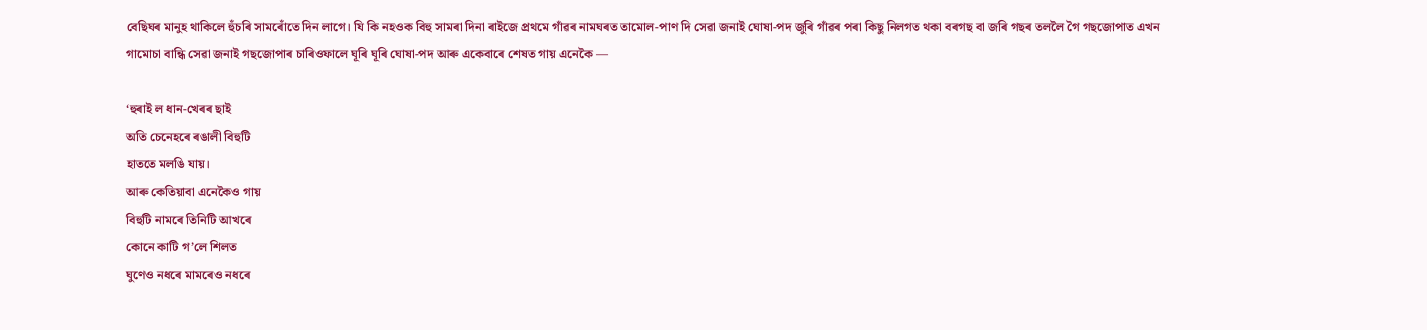বেছিঘৰ মানুহ থাকিলে হুঁচৰি সামৰোঁতে দিন লাগে। যি কি নহওক বিহু সামৰা দিনা ৰাইজে প্ৰথমে গাঁৱৰ নামঘৰত তামোল-পাণ দি সেৱা জনাই ঘোষা-পদ জুৰি গাঁৱৰ পৰা কিছু নিলগত থকা বৰগছ বা জৰি গছৰ তললৈ গৈ গছজোপাত এখন গামোচা বান্ধি সেৱা জনাই গছজোপাৰ চাৰিওফালে ঘূৰি ঘূৰি ঘোষা-পদ আৰু একেবাৰে শেষত গায় এনেকৈ —

‘হুৰাই ল ধান-খেৰৰ ছাই
অতি চেনেহৰে ৰঙালী বিহুটি
হাততে মলঙি যায়।
আৰু কেতিয়াবা এনেকৈও গায়
বিহুটি নামৰে তিনিটি আখৰে
কোনে কাটি গ’লে শিলত
ঘুণেও নধৰে মামৰেও নধৰে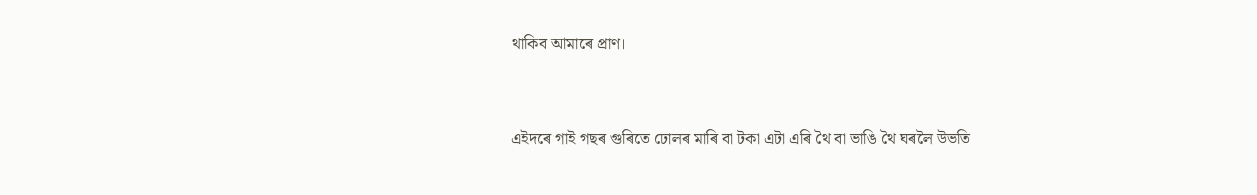থাকিব আমাৰে প্ৰাণ।


এইদৰে গাই গছৰ গুৰিতে ঢোলৰ মাৰি বা টকা এটা এৰি থৈ বা ভাঙি থৈ ঘৰলৈ উভতি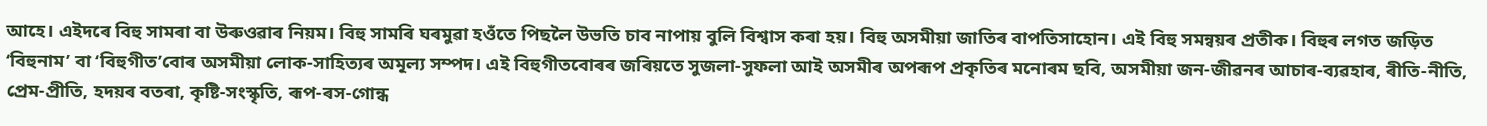আহে। এইদৰে বিহু সামৰা বা উৰুওৱাৰ নিয়ম। বিহু সামৰি ঘৰমুৱা হওঁতে পিছলৈ উভতি চাব নাপায় বুলি বিশ্বাস কৰা হয়। বিহু অসমীয়া জাতিৰ বাপতিসাহোন। এই বিহু সমন্বয়ৰ প্ৰতীক। বিহুৰ লগত জড়িত ‘বিহুনাম’ বা ‘বিহুগীত’বোৰ অসমীয়া লোক-সাহিত্যৰ অমূল্য সম্পদ। এই বিহুগীতবোৰৰ জৰিয়তে সুজলা-সুফলা আই অসমীৰ অপৰূপ প্ৰকৃতিৰ মনোৰম ছবি, অসমীয়া জন-জীৱনৰ আচাৰ-ব্যৱহাৰ, ৰীতি-নীতি, প্ৰেম-প্ৰীতি, হদয়ৰ বতৰা, কৃষ্টি-সংস্কৃতি, ৰূপ-ৰস-গোন্ধ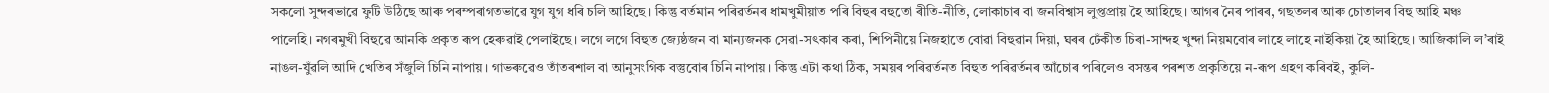সকলো সুন্দৰভাৱে ফুটি উঠিছে আৰু পৰম্পৰাগতভাৱে যুগ যুগ ধৰি চলি আহিছে। কিন্তু বৰ্তমান পৰিৱৰ্তনৰ ধামখুমীয়াত পৰি বিহুৰ বহুতো ৰীতি-নীতি, লোকাচাৰ বা জনবিশ্বাস লুপ্তপ্ৰায় হৈ আহিছে। আগৰ নৈৰ পাৰৰ, গছতলৰ আৰু চোতালৰ বিহু আহি মঞ্চ পালেহি। নগৰমুখী বিহুৱে আনকি প্ৰকৃত ৰূপ হেৰুৱাই পেলাইছে। লগে লগে বিহুত জ্যেষ্ঠজন বা মান্যজনক সেৱা-সৎকাৰ কৰা, শিপিনীয়ে নিজহাতে বোৱা বিহুৱান দিয়া, ঘৰৰ ঢেঁকীত চিৰা-সান্দহ খুন্দা নিয়মবোৰ লাহে লাহে নাইকিয়া হৈ আহিছে। আজিকালি ল’ৰাই নাঙল-যুঁৱলি আদি খেতিৰ সঁজুলি চিনি নাপায়। গাভৰুৱেও তাঁতৰশাল বা আনুসংগিক বস্তুবোৰ চিনি নাপায়। কিন্তু এটা কথা ঠিক, সময়ৰ পৰিৱৰ্তনত বিহুত পৰিৱৰ্তনৰ আঁচোৰ পৰিলেও বসন্তৰ পৰশত প্ৰকৃতিয়ে ন-ৰূপ গ্ৰহণ কৰিবই, কুলি-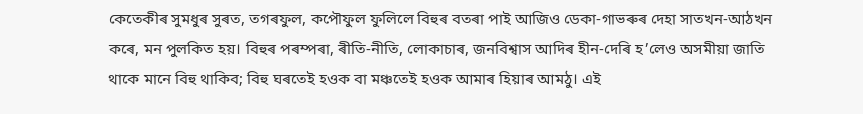কেতেকীৰ সুমধুৰ সুৰত, তগৰফুল, কপৌফুল ফুলিলে বিহুৰ বতৰা পাই আজিও ডেকা-গাভৰুৰ দেহা সাতখন-আঠখন কৰে, মন পুলকিত হয়। বিহুৰ পৰম্পৰা, ৰীতি-নীতি, লোকাচাৰ, জনবিশ্বাস আদিৰ হীন-দেৰি হ’লেও অসমীয়া জাতি থাকে মানে বিহু থাকিব; বিহু ঘৰতেই হওক বা মঞ্চতেই হওক আমাৰ হিয়াৰ আমঠু। এই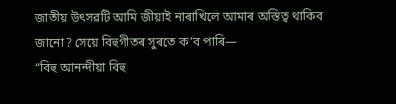জাতীয় উৎসৱটি আমি জীয়াই নাৰাখিলে আমাৰ অস্তিত্ব থাকিব জানো? সেয়ে বিহুগীতৰ সুৰতে ক’ব পাৰি—
“বিহু আনন্দীয়া বিহু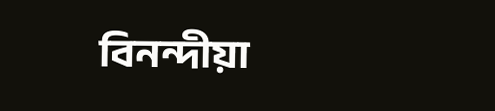বিনন্দীয়া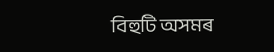বিহুটি অসমৰ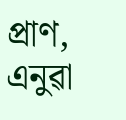প্ৰাণ,
এনুৱা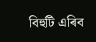বিহুটি এৰিব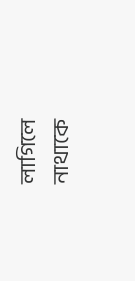লাগিলে
নাথাকে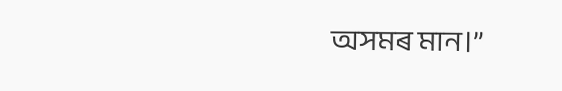অসমৰ মান।”